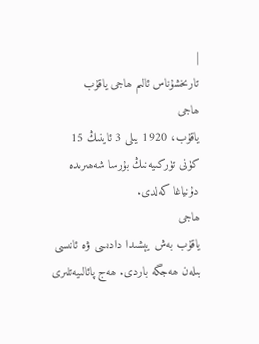|
تارىخشۇناس ئالىم ھاجى ياقۇب
ھاجى
ياقۇب، 1920 يىلى 3 ئاينىڭ 15 كۈنى تۈركىيەنىڭ بۇرسا شەھىرىدە
دۇنياغا كەلدى.
ھاجى
ياقۇب بەش يېشىدا دادىسى ۋە ئانىسى بىلەن ھەجگە باردى. ھەج پائالىيەتلىرى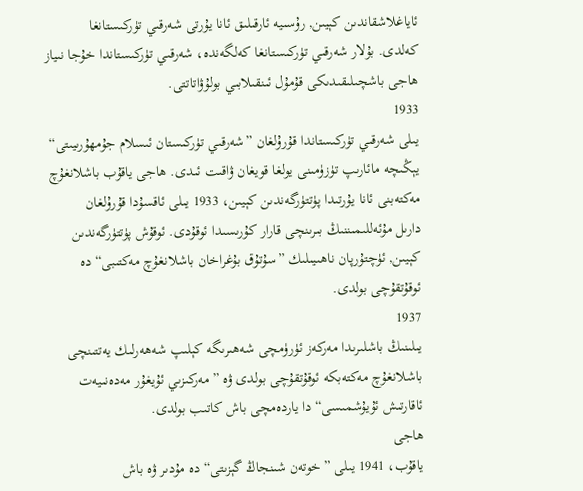ئاياغلاشقاندىن كېيىن, رۇسىيە ئارقىلىق ئانا يۇرتى شەرقىي تۈركىستانغا
كەلدى. بۇلار شەرقىي تۈركىستانغا كەلگەندە، شەرقىي تۈركىستاندا خۇجا نىياز
ھاجى باشچىلىقىدىكى قۇمۇل ئىنقىلابىي بولۇۋاتاتتى.
1933
يىلى شەرقىي تۈركىستاندا قۇرۇلغان ”شەرقىي تۈركىستان ئىسلام جۇمھۇرىيىتى“
يېڭىچە مائارىپ تۈزۈمىنى يولغا قويغان ۋاقىت ئىدى. ھاجى ياقۇب باشلانغۇچ
مەكتەبنى ئانا يۇرتىدا پۈتتۈرگەندىن كېيىن، 1933 يىلى ئاقسۇدا قۇرۇلغان
دارىل مۇئەللىمىننىڭ بىرىنچى قارار كۇرىسىدا ئوقۇدى. ئوقۇش پۈتتۈرگەندىن
كېيىن, ئۈچتۇرپان ناھىيىلىك ”سۇتۇق بۇغراخان باشلانغۇچ مەكتىبى“ دە
ئوقۇتقۇچى بولدى.
1937
يىلىنىڭ باشلىرىدا مەركەز ئۈرۈمچى شەھىرىگە كېلىپ شەھەرلىك يەتتىنچى
باشلانغۇچ مەكتەبكە ئوقۇتقۇچى بولدى ۋە ”مەركىزىي ئۇيغۇر مەدەنىيەت
ئاقارتىش ئۇيۇشمىسى“ دا ياردەمچى باش كاتىب بولدى.
ھاجى
ياقۇب، 1941 يىلى ”خوتەن شىنجاڭ گېزىتى“ دە مۇدىر ۋە باش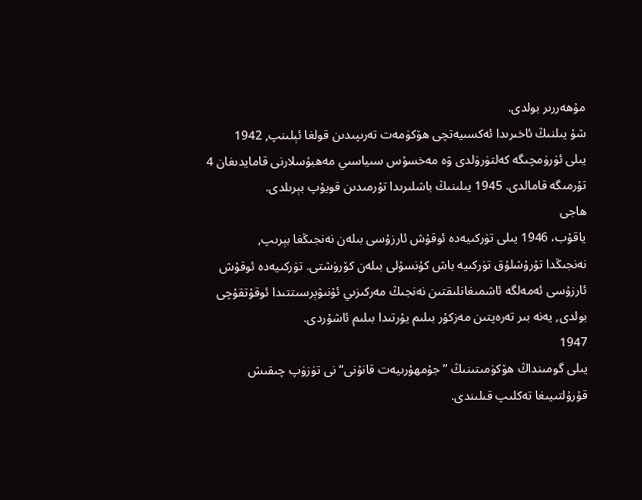مۇھەررىر بولدى.
شۇ يىلنىڭ ئاخىرىدا ئەكسىيەتچى ھۆكۈمەت تەرىپىدىن قولغا ئېلىنپ, 1942
يىلى ئۈرۈمچىگە كەلتۈرۈلدى ۋە مەخسۇس سىياسىي مەھبۇسلارنى قامايدىغان 4
تۇرمىگە قامالدى. 1945 يىلىنىڭ باشلىرىدا تۇرمىدىن قويۇپ بېرىلدى.
ھاجى
ياقۇب، 1946 يىلى تۈركىيەدە ئوقۇش ئارزۇسى بىلەن نەنجىڭغا بېرىپ,
نەنجىڭدا تۇرۇشلۇق تۈركىيە باش كۇنسۇلى بىلەن كۆرۈشتى. تۈركىيەدە ئوقۇش
ئارزۇسى ئەمەلگە ئاشمىغانلىقتىن نەنجىڭ مەركىزىي ئۇنىۋېرسىتتىدا ئوقۇتقۇچى
بولدى, يەنە بىر تەرەپتىن مەزكۇر بىلىم يۇرتىدا بىلىم ئاشۇردى.
1947
يىلى گومىنداڭ ھۆكۈمىتىنىڭ ”جۇمھۇرىيەت قانۇنى“نى تۈزۈپ چىقىش
قۇرۇلتىيىغا تەكلىپ قىلىندى.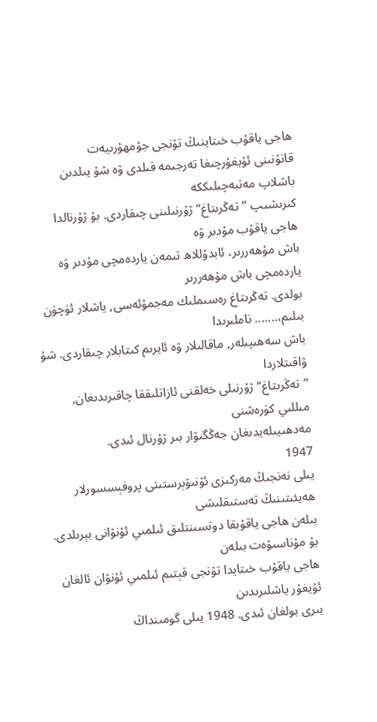ھاجى ياقۇب خىتاينىڭ تۇنجى جۇمھۇرىيەت
قانۇنىنى ئۇيغۇرچىغا تەرجىمە قىلدى ۋە شۇ يىلدىن باشلاپ مەتبەچىلىككە
كىرىشىپ ”تەڭرىتاغ“ ژۇرنىلىنى چىقاردى. بۇ ژۇرنالدا ھاجى ياقۇب مۇدىر ۋە
باش مۇھەررىر، ئابدۇللاھ تىمەن ياردەمچى مۇدىر ۋە ياردەمچى باش مۇھەررىر
بولدى. تەڭرىتاغ رەسىملىك مەجمۇئەسى, ياشلار ئۈچۈن بىلىم،....... ناملىرىدا
باش سەھىپىلەر, ماقالىلار ۋە ئايرىم كىتابلار چىقاردى. شۇ ۋاقىتلاردا
”تەڭرىتاغ“ ژۇرنىلى خەلقنى ئازاتلىققا چاقىرىدىغان, مىللىي كۈرەشنى
مەدھىيىلەيدىغان جەڭگىۋار بىر ژۇرنال ئىدى.
1947
يىلى نەنجىڭ مەركىزى ئۇنىۋېرستىتى پروفېسسورلار ھەيئىتىنىڭ تەستىقلىشى
بىلەن ھاجى ياقۇبقا دوتسىنتلىق ئىلمىي ئۇنۋانى بېرىلدى. بۇ مۇناسىۋەت بىلەن
ھاجى ياقۇب خىتايدا تۇنجى قېتىم ئىلمىي ئۇنۋان ئالغان ئۇيغۇر ياشلىرىدىن
بىرى بولغان ئىدى. 1948 يىلى گومىنداڭ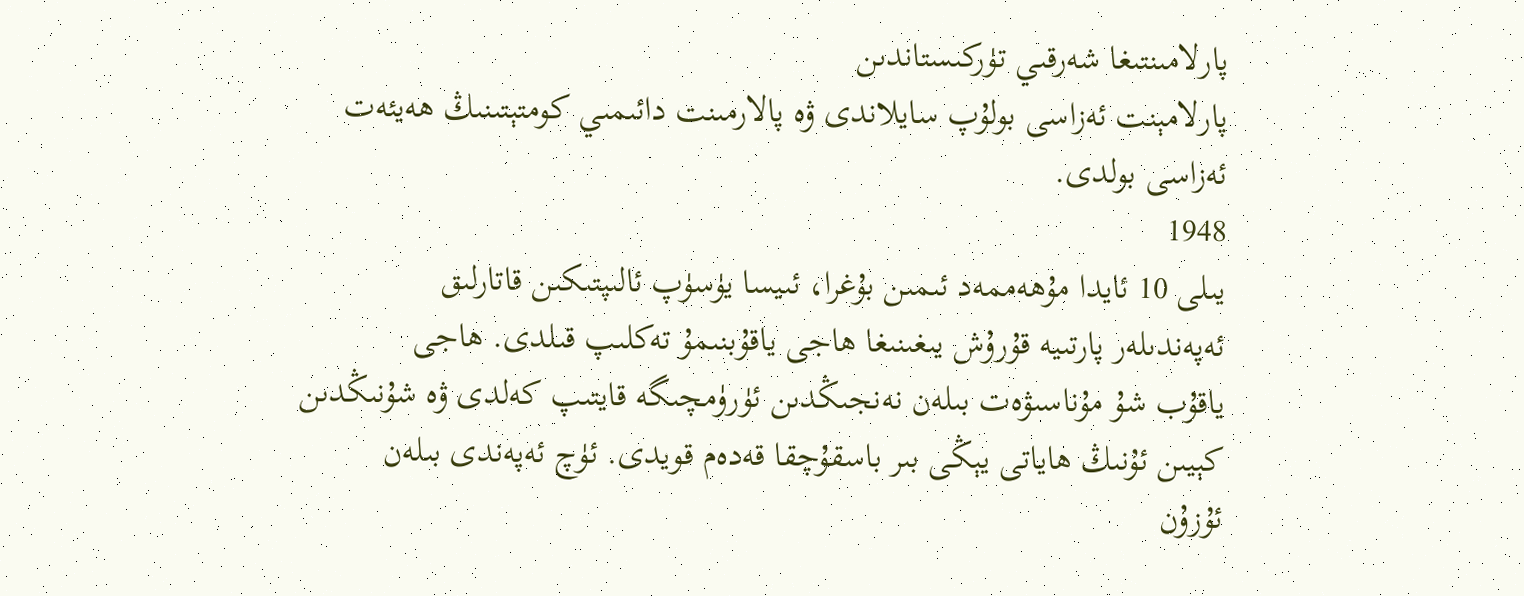پارلامىنتىغا شەرقىي تۈركىستاندىن
پارلامېنت ئەزاسى بولۇپ سايلاندى ۋە پالارمىنت دائىمىي كومتېتىنىڭ ھەيئەت
ئەزاسى بولدى.
1948
يىلى 10 ئايدا مۇھەممەد ئىمىن بۇغرا، ئىيسا يۈسۈپ ئالىپتىكىن قاتارلىق
ئەپەندىلەر پارتىيە قۇرۇش يىغىنىغا ھاجى ياقۇبنىمۇ تەكلىپ قىلدى. ھاجى
ياقۇب شۇ مۇناسىۋەت بىلەن نەنجىڭدىن ئۈرۈمچىگە قايتىپ كەلدى ۋە شۇنىڭدىن
كېيىن ئۇنىڭ ھاياتى يېڭى بىر باسقۇچقا قەدەم قويدى. ئۈچ ئەپەندى بىلەن
ئۇزۇن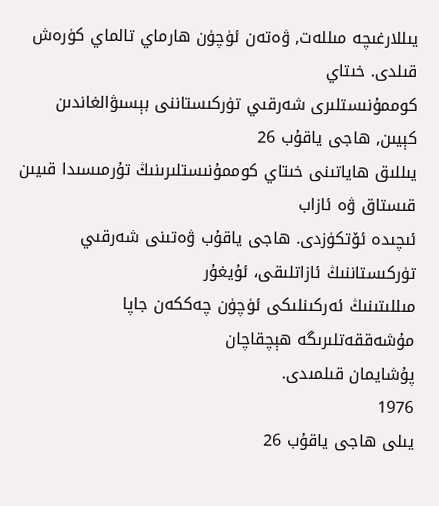يىللارغىچە مىللەت, ۋەتەن ئۈچۈن ھارماي تالماي كۈرەش قىلدى. خىتاي
كوممۇنىستلىرى شەرقىي تۈركىستاننى بېسىۋالغاندىن كېيىن, ھاجى ياقۇب 26
يىللىق ھاياتىنى خىتاي كوممۇنىستلىرىنىڭ تۇرمىسىدا قىيىن قىستاق ۋە ئازاب
ئىچىدە ئۆتكۈزدى. ھاجى ياقۇب ۋەتىنى شەرقىي تۈركىستاننىڭ ئازاتلىقى، ئۇيغۇر
مىللىتىنىڭ ئەركىنلىكى ئۈچۈن چەككەن جاپا مۇشەققەتلىرىگە ھېچقاچان
پۇشايمان قىلمىدى.
1976
يىلى ھاجى ياقۇب 26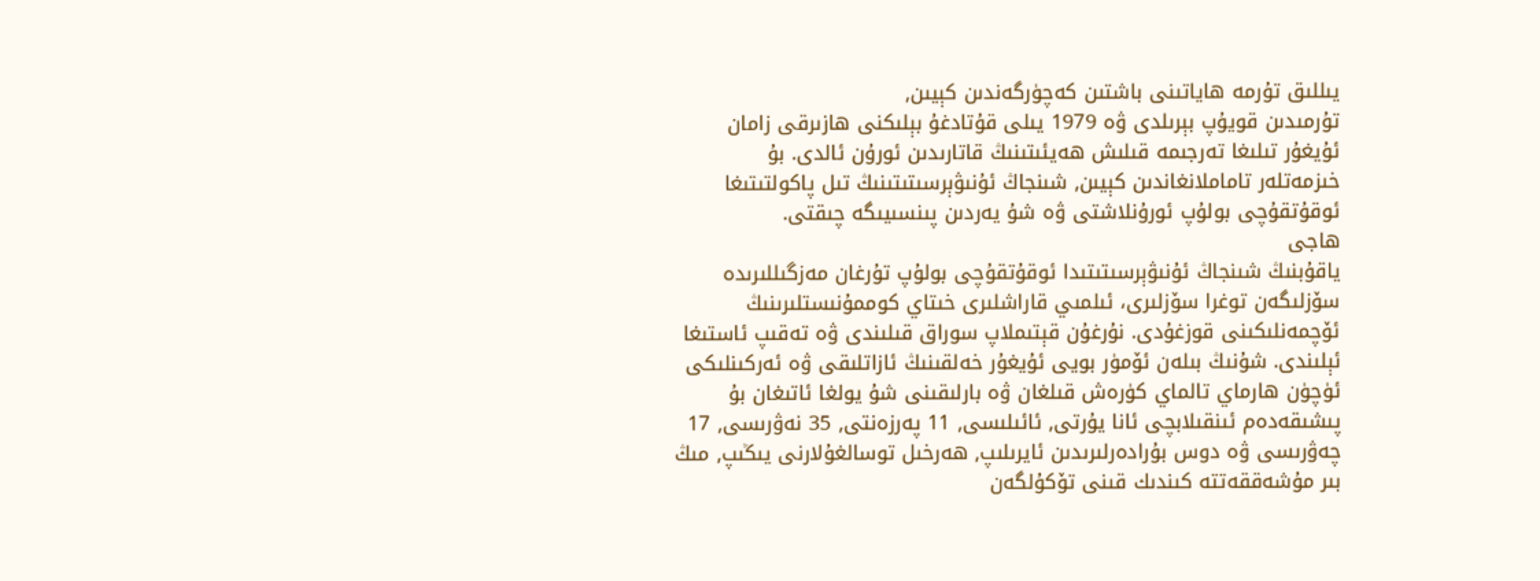يىللىق تۇرمە ھاياتىنى باشتىن كەچۈرگەندىن كېيىن,
تۇرمىدىن قويۇپ بېرىلدى ۋە 1979 يىلى قۇتادغۇ بېلىكنى ھازىرقى زامان
ئۇيغۇر تىلىغا تەرجىمە قىلىش ھەيئىتىنىڭ قاتارىدىن ئورۇن ئالدى. بۇ
خىزمەتلەر تاماملانغاندىن كېيىن, شىنجاڭ ئۇنىۋېرسىتىتىنىڭ تىل پاكولتىتىغا
ئوقۇتقۇچى بولۇپ ئورۇنلاشتى ۋە شۇ يەردىن پىنسىيىگە چىقتى.
ھاجى
ياقۇبنىڭ شىنجاڭ ئۇنىۋېرسىتىتىدا ئوقۇتقۇچى بولۇپ تۇرغان مەزگىللىرىدە
سۆزلىگەن توغرا سۆزلىرى، ئىلمىي قاراشلىرى خىتاي كوممۇنىستلىرىنىڭ
ئۆچمەنلىكىنى قوزغۇدى. نۇرغۇن قېتىملاپ سوراق قىلىندى ۋە تەقىپ ئاستىغا
ئېلىندى. شۇنىڭ بىلەن ئۆمۈر بويى ئۇيغۇر خەلقىنىڭ ئازاتلىقى ۋە ئەركىنلىكى
ئۈچۈن ھارماي تالماي كۈرەش قىلغان ۋە بارلىقىنى شۇ يولغا ئاتىغان بۇ
پىشىقەدەم ئىنقىلابچى ئانا يۇرتى, ئائىلىسى, 11 پەرزەنتى, 35 نەۋرىسى, 17
چەۋرىسى ۋە دوس بۇرادەرلىرىدىن ئايرىلىپ, ھەرخىل توسالغۇلارنى يىڭىپ, مىڭ
بىر مۇشەققەتتە كىندىك قىنى تۆكۇلگەن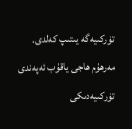تۈركىيەگە يىتىپ كەلدى.
مەرھۇم ھاجى ياقۇب ئەپەندى تۈركىيەدىكى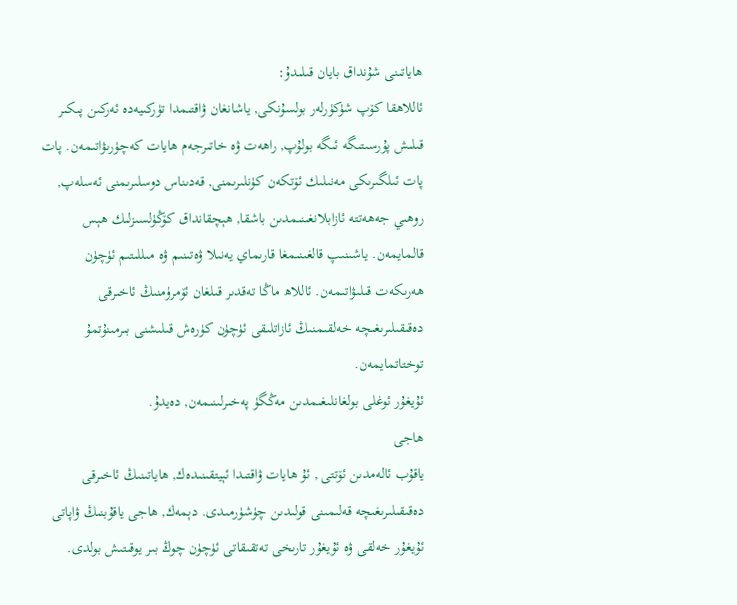ھاياتىنى شۇنداق بايان قىلىدۇ:
ئاللاھقا كۆپ شۈكۈرلەر بولسۇنكى, ياشانغان ۋاقتىمدا تۈركىيەدە ئەركىن پىكىر
قىلىش پۇرسىتىگە ئىگە بولۇپ, راھەت ۋە خاتىرجەم ھايات كەچۈرىۋاتىمەن. پات
پات ئىلگىرىكى مەنىلىك ئۆتكەن كۈنلىرىمنى, قەدىناس دوسلىرىمنى ئەسلەپ,
روھىي جەھەتتە ئازابلانغىنىمدىن باشقا, ھېچقانداق كۆڭۈلسىزلىك ھېس
قالمايمەن. ياشىنىپ قالغىنىمغا قارىماي يەنىلا ۋەتىنىم ۋە مىللىتىم ئۈچۈن
ھەرىكەت قىلىۋاتىمەن. ئاللاھ ماڭا تەقدىر قىلغان ئۆمرۈمنىڭ ئاخىرقى
دەقىقىلىرىغىچە خەلقىمنىڭ ئازاتلىقى ئۈچۈن كۈرەش قىلىشنى بىرمىنۇتمۇ
توختاتمايمەن.
ئۇيغۇر ئوغلى بولغانلىغىمدىن مەڭگۈ پەخىرلىنىمەن, دەيدۇ.
ھاجى
ياقۇب ئالەمدىن ئۆتتى , ئۇ ھايات ۋاقتىدا ئېيتقىنىدەك, ھاياتىنىڭ ئاخىرقى
دەقىقىلىرىغىچە قەلىمىنى قولىدىن چۈشۈرمىدى. دېمەك, ھاجى ياقۇبنىڭ ۋاپاتى
ئۇيغۇر خەلقى ۋە ئۇيغۇر تارىخى تەتقىقاتى ئۈچۈن چوڭ بىر يوقىتىش بولدى.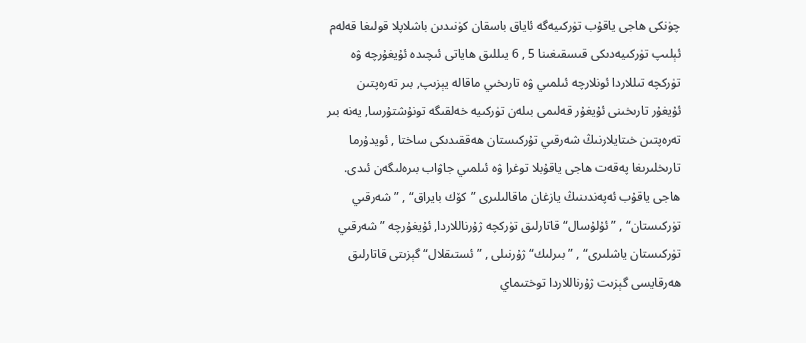چۈنكى ھاجى ياقۇب تۈركىيەگە ئاياق باسقان كۈنىدىن باشلاپلا قولىغا قەلەم
ئېلىپ تۈركىيەدىكى قىسقىغىنا 5 , 6 يىللىق ھاياتى ئىچىدە ئۇيغۇرچە ۋە
تۈركچە تىللاردا ئونلارچە ئىلمىي ۋە تارىخىي ماقالە يېزىپ, بىر تەرەپتىن
ئۇيغۇر تارىخىنى ئۇيغۇر قەلىمى بىلەن تۈركىيە خەلقىگە تونۇشتۇرسا, يەنە بىر
تەرەپتىن خىتايلارنىڭ شەرقىي تۇركىستان ھەققىدىكى ساختا , ئويدۇرما
تارىخلىرىغا پەقەت ھاجى ياقۇبلا توغرا ۋە ئىلمىي جاۋاب بىرەلىگەن ئىدى.
ھاجى ياقۇب ئەپەندىنىڭ يازغان ماقالىلىرى ”كۆك بايراق“ , ” شەرقىي
تۈركىستان“ , ” ئۇلۇسال“ قاتارلىق تۈركچە ژۇرناللاردا, ئۇيغۇرچە ” شەرقىي
تۈركىستان ياشلىرى“ , ”بىرلىك“ ژۇرنىلى , ”ئستىقلال“ گېزىتى قاتارلىق
ھەرقايسى گېزىت ژۇرناللاردا توختىماي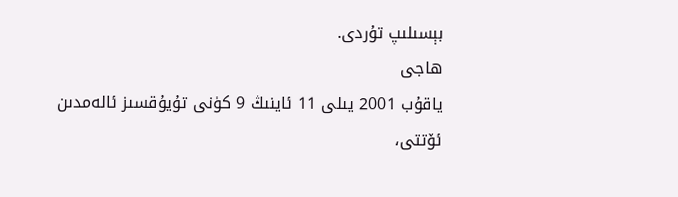بېسىلىپ تۇردى.
ھاجى
ياقۇب 2001 يىلى 11 ئاينىڭ 9 كۈنى تۇيۇقسىز ئالەمدىن ئۆتتى،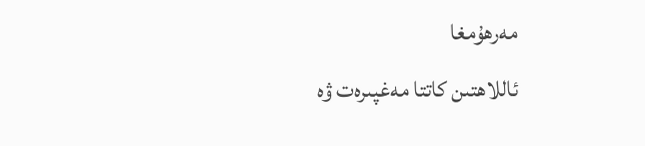مەرھۇمغا
ئاللاھتىن كاتتا مەغپىرەت ۋە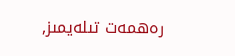رەھمەت تىلەيمىز,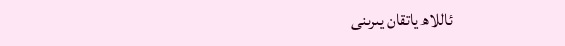ئاللاھ ياتقان يىرىنى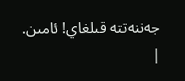جەننەتتە قىلغاي! ئامىن.
|